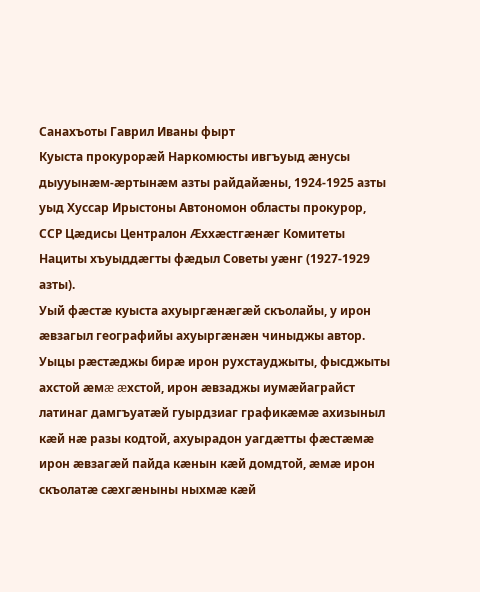Санахъоты Гаврил Иваны фырт
Куыста прокурорæй Наркомюсты ивгъуыд æнусы дыууынæм-æртынæм азты райдайæны, 1924-1925 азты уыд Хуссар Ирыстоны Автономон областы прокурор, ССР Цæдисы Централон Æххæстгæнæг Комитеты Нациты хъуыддæгты фæдыл Советы уæнг (1927-1929 азты).
Уый фæстæ куыста ахуыргæнæгæй скъолайы, у ирон æвзагыл географийы ахуыргæнæн чиныджы автор. Уыцы рæстæджы бирæ ирон рухстауджыты, фысджыты ахстой æмæ æхстой, ирон æвзаджы иумæйаграйст латинаг дамгъуатæй гуырдзиаг графикæмæ ахизыныл кæй нæ разы кодтой, ахуырадон уагдæтты фæстæмæ ирон æвзагæй пайда кæнын кæй домдтой, æмæ ирон скъолатæ сæхгæныны ныхмæ кæй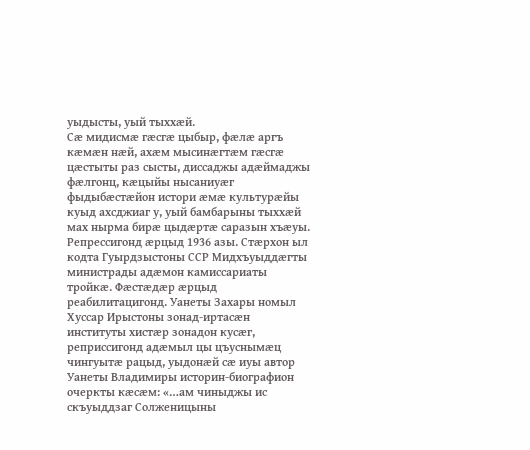уыдысты, уый тыххæй.
Сæ мидисмæ гæсгæ цыбыр, фæлæ аргъ кæмæн нæй, ахæм мысинæгтæм гæсгæ цæстыты раз сысты, диссаджы адæймаджы фæлгонц, кæцыйы нысаниуæг фыдыбæстæйон истори æмæ культурæйы куыд ахсджиаг у, уый бамбарыны тыххæй мах нырма бирæ цыдæртæ саразын хъæуы.
Репрессигонд æрцыд 1936 азы. Стæрхон ыл кодта Гуырдзыстоны ССР Мидхъуыддæгты министрады адæмон камиссариаты тройкæ. Фæстæдæр æрцыд реабилитацигонд. Уанеты Захары номыл Хуссар Ирыстоны зонад-иртасæн институты хистæр зонадон кусæг, реприссигонд адæмыл цы цъуснымæц чингуытæ рацыд, уыдонæй сæ иуы автор Уанеты Владимиры историн-биографион очеркты кæсæм: «…ам чиныджы ис скъуыддзаг Солженицыны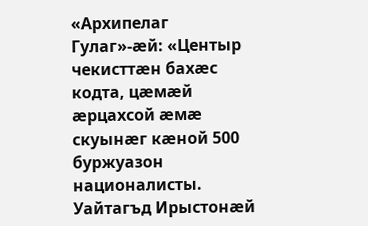«Архипелаг Гулаг»-æй: «Центыр чекисттæн бахæс кодта, цæмæй æрцахсой æмæ скуынæг кæной 500 буржуазон националисты. Уайтагъд Ирыстонæй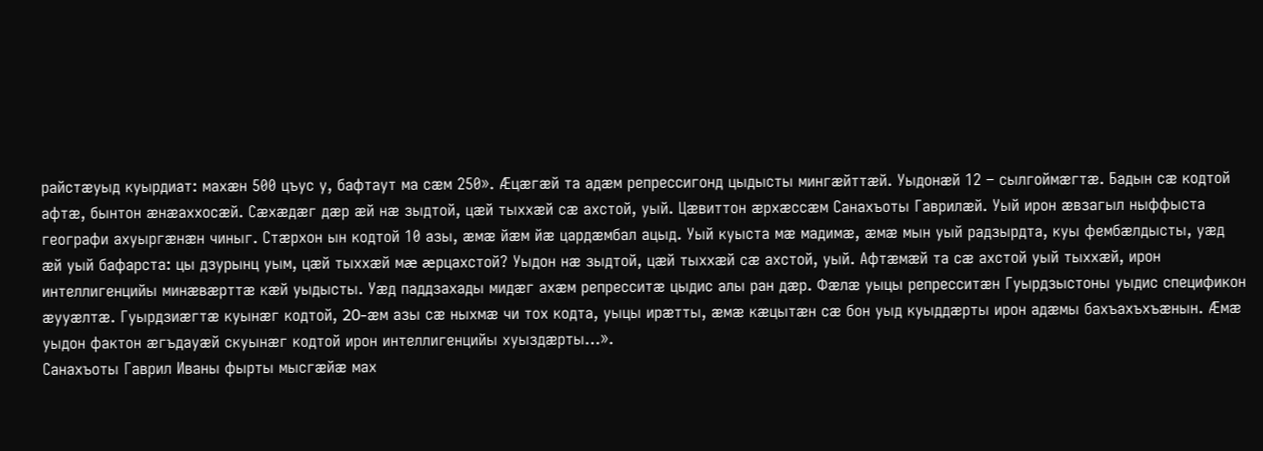райстæуыд куырдиат: махæн 500 цъус у, бафтаут ма сæм 250». Æцæгæй та адæм репрессигонд цыдысты мингæйттæй. Уыдонæй 12 – сылгоймæгтæ. Бадын сæ кодтой афтæ, бынтон æнæаххосæй. Сæхæдæг дæр æй нæ зыдтой, цæй тыххæй сæ ахстой, уый. Цæвиттон æрхæссæм Санахъоты Гаврилæй. Уый ирон æвзагыл ныффыста географи ахуыргæнæн чиныг. Стæрхон ын кодтой 10 азы, æмæ йæм йæ цардæмбал ацыд. Уый куыста мæ мадимæ, æмæ мын уый радзырдта, куы фембæлдысты, уæд æй уый бафарста: цы дзурынц уым, цæй тыххæй мæ æрцахстой? Уыдон нæ зыдтой, цæй тыххæй сæ ахстой, уый. Афтæмæй та сæ ахстой уый тыххæй, ирон интеллигенцийы минæвæрттæ кæй уыдысты. Уæд паддзахады мидæг ахæм репресситæ цыдис алы ран дæр. Фæлæ уыцы репресситæн Гуырдзыстоны уыдис спецификон æууæлтæ. Гуырдзиæгтæ куынæг кодтой, 20-æм азы сæ ныхмæ чи тох кодта, уыцы ирæтты, æмæ кæцытæн сæ бон уыд куыддæрты ирон адæмы бахъахъхъæнын. Æмæ уыдон фактон æгъдауæй скуынæг кодтой ирон интеллигенцийы хуыздæрты…».
Санахъоты Гаврил Иваны фырты мысгæйæ мах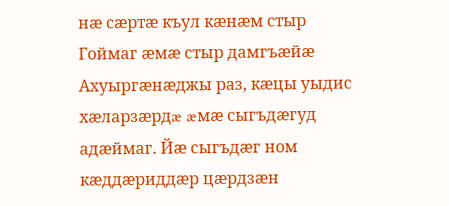нæ сæртæ къул кæнæм стыр Гоймаг æмæ стыр дамгъæйæ Ахуыргæнæджы раз, кæцы уыдис хæларзæрдæ æмæ сыгъдæгуд адæймаг. Йæ сыгъдæг ном кæддæриддæр цæрдзæн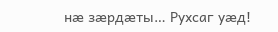нæ зæрдæты… Рухсаг уæд!